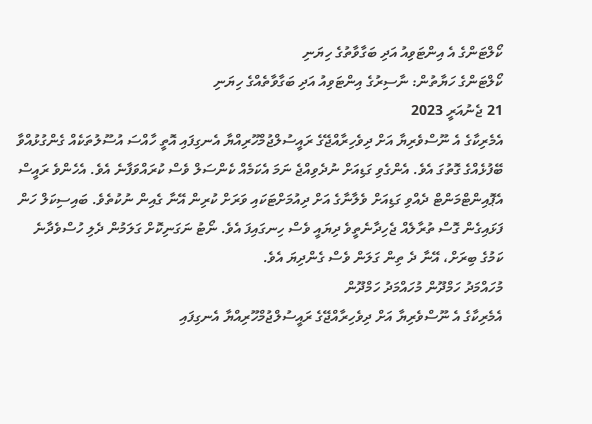ކޯލްޓަންގެ އެ އިންޓަވިއު އަދި ބަގާވާތުގެ ހިޔަނި
ކޯލްޓަންގެ ހަޔާތުން: ނާސިރުގެ އިންޓަވިއު އަދި ބަގާވާތެއްގެ ހިޔަނި
21 ޖެނުއަރީ 2023
އެމެރިކާގެ އެ ނޫސްވެރިޔާ އަށް ދިވެހިރާއްޖޭގެ ރައީސުލްޖުމްހޫރިއްޔާ އެނގިފައި އޮތީ ހާއްސަ އުސޫލުތަކެއް ގެންގުޅުއްވާ ބޭފުޅެއްގެ ގޮތުގަ އެވެ. އެންގެވި ގަޑިއަށް ނުދެވިއްޖެ ނަމަ އެކަމެއް ކެންސަލް ވެސް ކުރައްވަފާނެ އެވެ. އެހެންވެ ރައީސް އެޕޮއިންޓްމަންޓް ދެއްވި ގަޑިއަށް ވެލާނާގެ އަށް ދިއުމަށްޓަކައި ވަރަށް ކުރިން އޭނާ ގެއިން ނުކުތެވެ. ބައިސިކަލް ހަން ފަޅައިގެން ގޮސް ތުރާލެއް ޖެހިދާނެތީވެ ދިޔައީ ވެސް ހިނގައިފަ އެވެ. ނޯޓު ނަގަނިކޮށް ގަލަމުން ދެލި ހުސްވެދާނެ ކަމުގެ ބިރަށް، އޭނާ ދެ ތިން ގަލަން ވެސް ގެންދިޔަ އެވެ.
މުހައްމަދު ހަމްދޫން މުހައްމަދު ހަމްދޫން
އެމެރިކާގެ އެ ނޫސްވެރިޔާ އަށް ދިވެހިރާއްޖޭގެ ރައީސުލްޖުމްހޫރިއްޔާ އެނގިފައި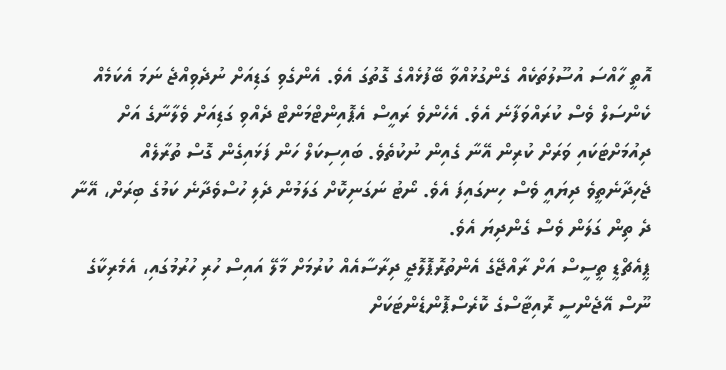އޮތީ ހާއްސަ އުސޫލުތަކެއް ގެންގުޅުއްވާ ބޭފުޅެއްގެ ގޮތުގަ އެވެ. އެންގެވި ގަޑިއަށް ނުދެވިއްޖެ ނަމަ އެކަމެއް ކެންސަލް ވެސް ކުރައްވަފާނެ އެވެ. އެހެންވެ ރައީސް އެޕޮއިންޓްމަންޓް ދެއްވި ގަޑިއަށް ވެލާނާގެ އަށް ދިއުމަށްޓަކައި ވަރަށް ކުރިން އޭނާ ގެއިން ނުކުތެވެ. ބައިސިކަލް ހަން ފަޅައިގެން ގޮސް ތުރާލެއް ޖެހިދާނެތީވެ ދިޔައީ ވެސް ހިނގައިފަ އެވެ. ނޯޓު ނަގަނިކޮށް ގަލަމުން ދެލި ހުސްވެދާނެ ކަމުގެ ބިރަށް، އޭނާ ދެ ތިން ގަލަން ވެސް ގެންދިޔަ އެވެ.
ޕީއެޗްޑީ ތީސީސް އަށް ރާއްޖޭގެ އެންތުރޮޕޮލޮޖީ ދިރާސާއެއް ކުރުމަށް މާލޭ އައިސް ހުރި ހުރުމުގައި، އެމެރިކާގެ ނޫސް އޭޖެންސީ ރޮއިޓާސްގެ ކޮރެސްޕޮންޑެންޓަކަށް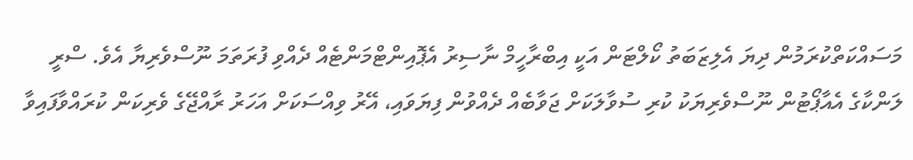މަސައްކަތްކުރަމުން ދިޔަ އެލިޒަބަތު ކޯލްޓަން އަކީ އިބްރާހީމް ނާސިރު އެޕޮއިންޓްމަންޓެއް ދެއްވި ފުރަތަމަ ނޫސްވެރިޔާ އެވެ. ސްރީ ލަންކާގެ އެއާޕޯޓުން ނޫސްވެރިޔަކު ކުރި ސުވާލަކަށް ޖަވާބެއް ދެއްވުން ފިޔަވައި، އޭރު ވިއްސަކަށް އަހަރު ރާއްޖޭގެ ވެރިކަން ކުރައްވާފައިވާ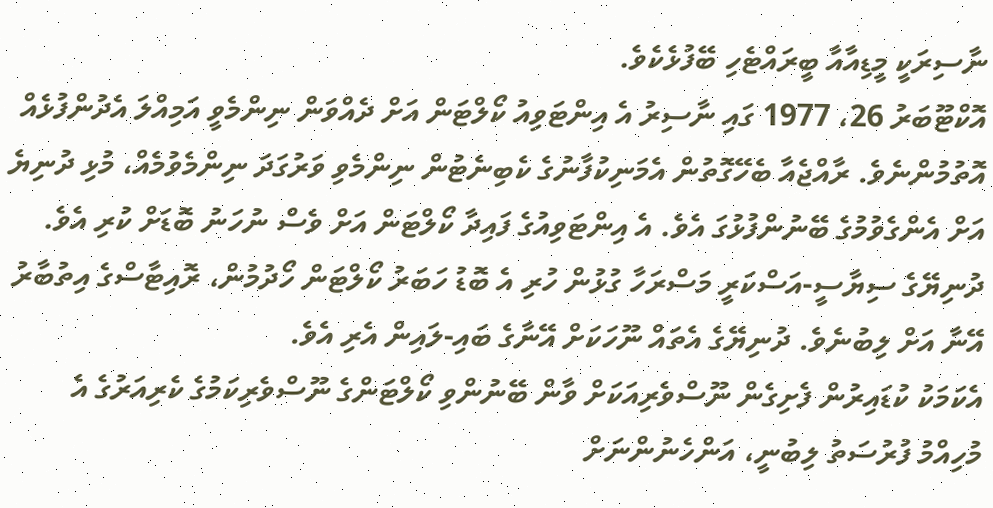ނާސިރަކީ މީޑިއާއާ ބީރައްޓެހި ބޭފުޅެކެވެ.
އޮކްޓޫބަރު 26، 1977 ގައި ނާސިރު އެ އިންޓަވިއު ކޯލްޓަން އަށް ދެއްވަން ނިންމެވީ އަމިއްލަ އެދުންފުޅެއް އޮތުމުންނެވެ. ރާއްޖެއާ ބެހޭގޮތުން އެމަނިކުފާނުގެ ކެބިނެޓުން ނިންމެވި ވަރުގަދަ ނިންމެވުމެއް، މުޅި ދުނިޔެ އަށް އެންގެވުމުގެ ބޭނުންފުޅުގަ އެވެ. އެ އިންޓަވިއުގެ ފައިދާ ކޯލްޓަން އަށް ވެސް ނުހަނު ބޮޑަށް ކުރި އެވެ. ދުނިޔޭގެ ސިޔާސީ-އަސްކަރީ މަސްރަހާ ގުޅުން ހުރި އެ ބޮޑު ހަބަރު ކޯލްޓަން ހޯދުމުން، ރޮއިޓާސްގެ އިތުބާރު އޭނާ އަށް ލިބުނެވެ. ދުނިޔޭގެ އެތައް ނޫހަކަށް އޭނާގެ ބައި-ލައިން އެރި އެވެ.
އެކަމަކު ކުޑައިރުން ފެށިގެން ނޫސްވެރިއަކަށް ވާން ބޭނުންވި ކޯލްޓަންގެ ނޫސްވެރިކަމުގެ ކެރިއަރުގެ އެ މުހިއްމު ފުރުސަތު ލިބުނީ، އަންހެނުންނަށް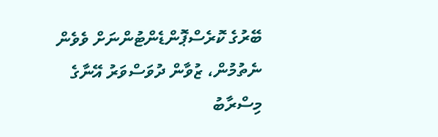ބޭރުގެ ކޮރެސްޕޮންޑެންޓުންނަށް ވެވެން ނެތުމުން، ޒުވާން ދުވަސްވަރު އޭނާގެ މިސްރާބު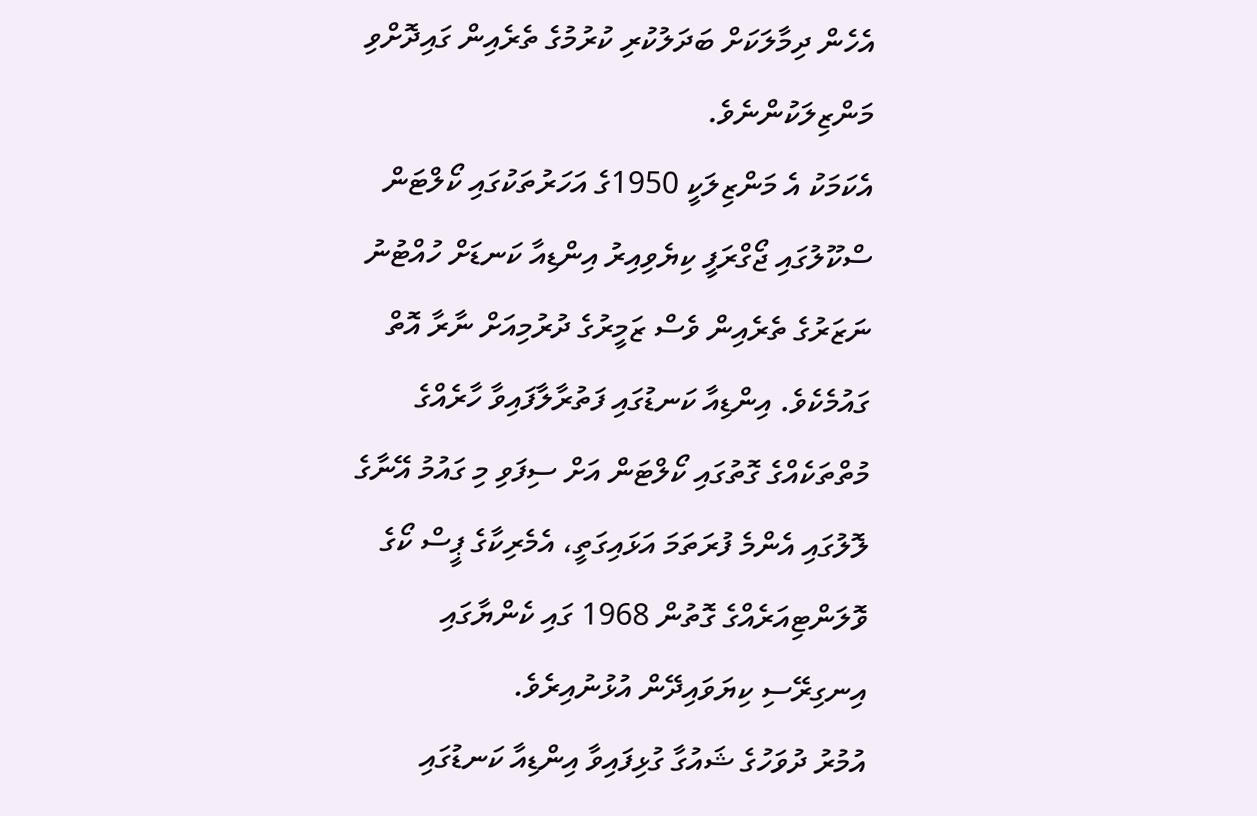އެހެން ދިމާލަކަށް ބަދަލުކުރި ކުރުމުގެ ތެރެއިން ގައިދޮށްވި މަންޒިލަކުންނެވެ.
އެކަމަކު އެ މަންޒިލަކީ 1950ގެ އަހަރުތަކުގައި ކޯލްޓަން ސްކޫލުގައި ޖޯގްރަފީ ކިޔެވިއިރު އިންޑިއާ ކަނޑަށް ހުއްޓުނު ނަޒަރުގެ ތެރެއިން ވެސް ޒަމީރުގެ ދުރުމިއަށް ނާރާ އޮތް ގައުމެކެވެ. އިންޑިއާ ކަނޑުގައި ފަތުރާލާފައިވާ ހާރެއްގެ މުތްތަކެއްގެ ގޮތުގައި ކޯލްޓަން އަށް ސިފަވި މި ގައުމު އޭނާގެ ލޮލުގައި އެންމެ ފުރަތަމަ އަޅައިގަތީ، އެމެރިކާގެ ޕީސް ކޯގެ ވޮލަންޓިއަރެއްގެ ގޮތުން 1968 ގައި ކެންޔާގައި އިނގިރޭސި ކިޔަވައިދޭން އުޅުނުއިރެވެ.
އުމުރު ދުވަހުގެ ޝައުގާ ގުޅިފައިވާ އިންޑިއާ ކަނޑުގައި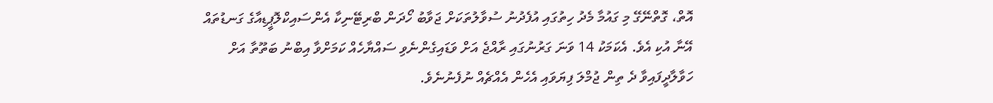އޮތް، ގޮތްނޭގޭ މި ގައުމާ މެދު ހިތުގައި އުފެދުނު ސުވާލުތަކަށް ޖަވާބު ހޯދަން ބްރިޓޭނިކާ އެންސައިކްލޮޕީޑިއާގެ ގަނޑުތައް އޭނާ އުކި އެވެ. އެކަމަކު 14 ވަނަ ގަރުނުގައި ރާއްޖެ އަށް ވަޑައިގެންނެވި ސައްޔާހެއް ކަމަށްވާ އިބްނު ބަތޫތާ އަށް ހަވާލާދީފައިވާ ދެ ތިން ޖުމްލަ ފިޔަވައި އެހެން އެއްޗެއް ނުފެނުނެވެ.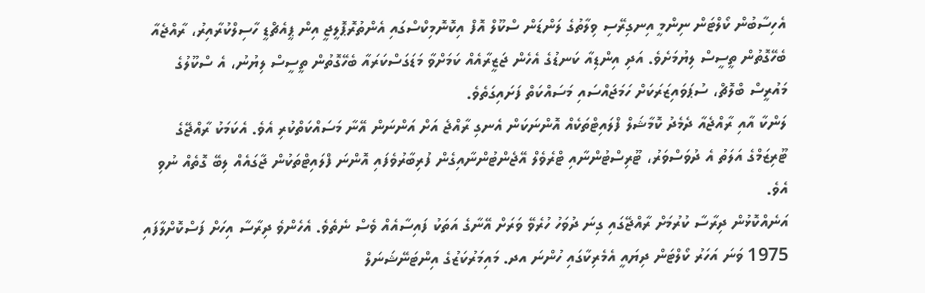އެހިސާބުން ކޯލްޓަން ނިންމީ އިނގިރޭސި ވިލާތުގެ ލަންޑަން ސްކޫލް އޮފް އިކޮނޮމިކްސްގައި އެންތުރޮޕޮލީޖީ އިން ޕީއެޗްޑީ ހާސިލްކުރާއިރު، ރާއްޖެއާ ބެހޭގޮތުން ތީސީސް ލިޔުމަށެވެ. އަދި އިންޑިއާ ކަނޑުގެ އެހެން ޖަޒީރާއެއް ކަމަށްވާ މަޑަގަސްކަރައާ ބެހޭގޮތުން ތީސީސް ލިޔުނު، އެ ސްކޫލުގެ މައުރީސް ބްލޮޗް، ސުޕަވައިޒަރަކަށް ހަމަޖައްސައި މަސައްކަތް ފަށައިގަތެވެ.
ލަންކާ އާއި ރާއްޖެއާ ދެމެދު ކޮމާޝަލް ފްލައިޓްތަކެއް އޮންނަކަން އެނގި ރާއްޖެ އަށް އަންނަން އޭނާ މަސައްކަތްކުރި އެވެ. އެކަމަކު ރާއްޖޭގެ ޓޫރިޒަމްގެ އަލަތު އެ ދުވަސްވަރު، ޓޫރިސްޓުންނާއި ޓްރެވެލް އޭޖެންޓުންނާއިގެން ފުރިބާރުވެފައި އޮންނަ ފްލައިޓްތަކުން ޖާގައެއް ލިބޭ ގޮތެއް ނުވި އެވެ.
އަނެއްކޮޅުން ދިރާސާ ކުރުމަށް ރާއްޖޭގައި ގިނަ ދުވަހު ހުރެވޭ ވަރަށް އޭނާގެ އަތަކު ފައިސާއެއް ވެސް ނެތެވެ. އެހެންވެ ދިރާސާ އިހަށް ފަސްކޮށްލާފައި 1975 ވަނަ އަހަރު ކޯލްޓަން ދިޔައީ އެމެރިކާގައި ހުންނަ އދ. މައިމަރުކަޒުގެ އިންޓަނޭޝަނަލް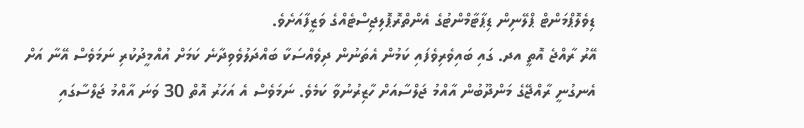ޑިވެލޮޕްމަންޓް ޕްލޭނިން ޑިޕާޓާމްންޓުގެ އެންތްރޮޕޮލިޖިސްޓެއްގެ ވަޒީފާއަށެވެ.
އޭރު ރާއްޖެ އޮތީ އދ. ގައި ބައިވެރިވެފައި ކަމުން އެތަނުން ދިވެއްސަކާ ބައްދަލުވެވިދާނެ ކަމަށް އުއްމީދުކުރި ނަމަވެސް އޭނާ އަށް އެނގުނީ ރާއްޖޭގެ މަންދޫބުން އާއްމު ޖަލްސާއަށް ހާޒިރުނުވާ ކަމެވެ. ނަމަވެސް އެ އަހަރު އޮތް 30 ވަނަ އާއްމު ޖަލްސާގައި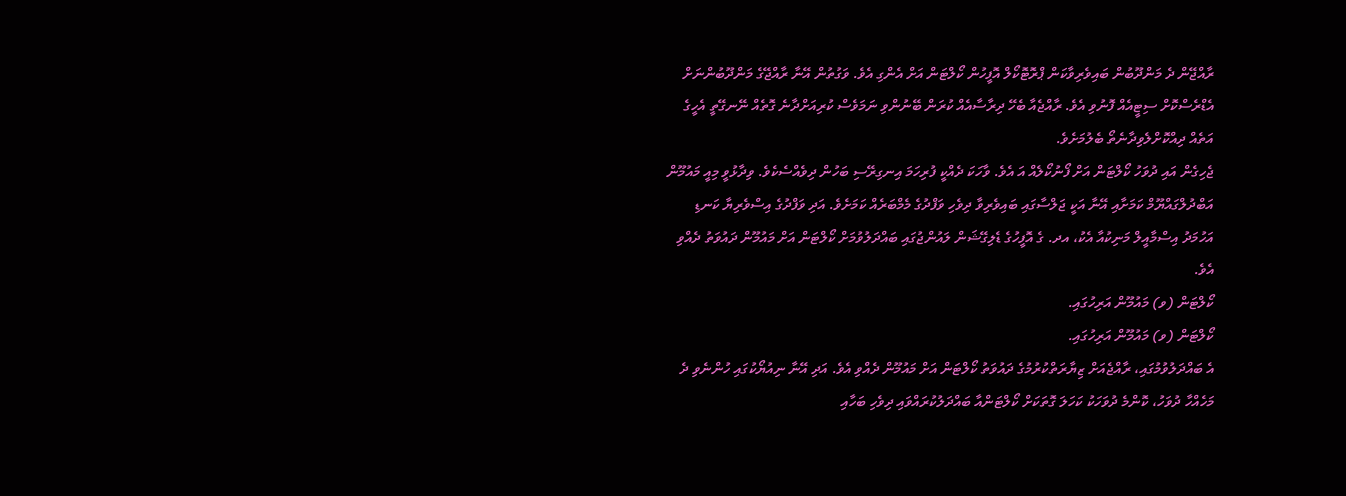ރާއްޖޭން ދެ މަންދޫބުން ބައިވެރިވާކަން ޕްރޮޓޮކޯލް އޮފީހުން ކޯލްޓަން އަށް އެންގި އެވެ. ވަގުތުން އޭނާ ރާއްޖޭގެ މަންދޫބުންނަށް އެޑްރެސްކޮށް ސިޓީއެއް ފޮނުވި އެވެ. ރާއްޖެއާ ބެހޭ ދިރާސާއެއް ކުރަން ބޭނުންވި ނަމަވެސް ކުރިއަށްދާނެ ގޮތެއް ނޭނގޭތީ އެހީގެ އަތެއް ދިއްކޮށްލެވިދާނެތޯ ބެލުމަށެވެ.
ޖެހިގެން އައި ދުވަހު ކޯލްޓަން އަށް ފޯނުކޯލެއް އަ އެވެ. ވާހަކަ ދެއްކީ ފުރިހަމަ އިނގިރޭސި ބަހުން ދިވެއްސެކެވެ. ވިދާޅުވީ މިއީ މައުމޫން އަބްދުލްގައްޔޫމް ކަމަށާއި އޭނާ އަކީ ޖަލްސާގައި ބައިވެރިވާ ދިވެހި ވަފްދުގެ މެމްބަރެއް ކަމަށެވެ. އަދި ވަފްދުގެ އިސްވެރިޔާ ކަނޑި އަހުމަދު އިސްމާއީލް މަނިކުއާ އެކު، އދ. ގެ އޮފީހުގެ ޑެލިގޭޝަން ލައުންޖުގައި ބައްދަލުވުމަށް ކޯލްޓަން އަށް މައުމޫން ދައުވަތު ދެއްވި އެވެ.
ކޯލްޓަން (ވ) މައުމޫން އަރިހުގައި.
ކޯލްޓަން (ވ) މައުމޫން އަރިހުގައި.
އެ ބައްދަލުވުމުގައި، ރާއްޖެއަށް ޒިޔާރަތްކުރުމުގެ ދައުވަތު ކޯލްޓަން އަށް މައުމޫން ދެއްވި އެވެ. އަދި އޭނާ ނިއުޔޯކުގައި ހުންނެވި ދެ މަހެއްހާ ދުވަހު، ކޮންމެ ދުވަހަކު ކަހަލަ ގޮތަކަށް ކޯލްޓަންއާ ބައްދަލުކުރައްވައި ދިވެހި ބަހާއި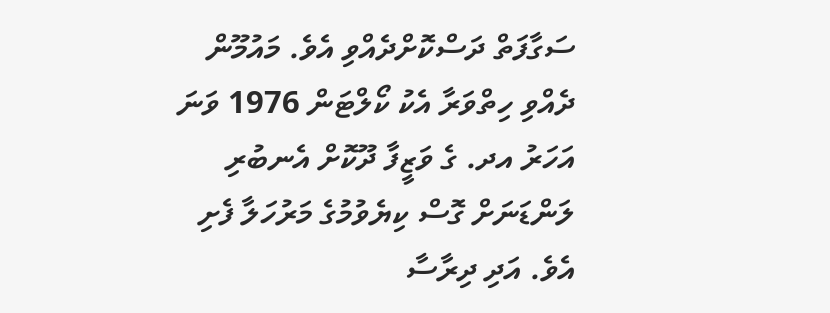ސަގާފަތް ދަސްކޮށްދެއްވި އެވެ. މައުމޫން ދެއްވި ހިތްވަރާ އެކު ކޯލްޓަން 1976 ވަނަ އަހަރު އދ. ގެ ވަޒީފާ ދޫކޮށް އެނބުރި ލަންޑަނަށް ގޮސް ކިޔެވުމުގެ މަރުހަލާ ފެށި އެވެ. އަދި ދިރާސާ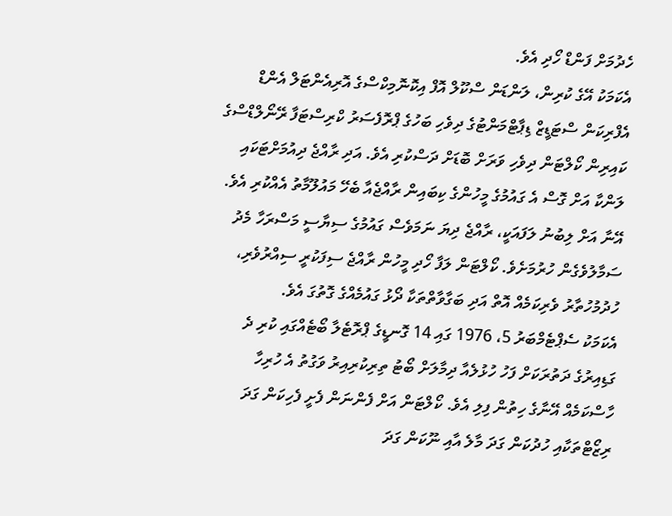ހެދުމަށް ފަންޑް ހޯދި އެވެ.
އެކަމަކު އޭގެ ކުރިން، ލަންޑަން ސްކޫލް އޮފް އިކޮނޮމިކްސްގެ އޮރިއެންޓަލް އެންޑް އެފްރިކަން ސްޓަޑީޒް ޑިޕާޓްމަންޓުގެ ދިވެހި ބަހުގެ ޕްރޮފެސަރު ކްރިސްޓަފާ ރޭނޯލްޑްސްގެ ކައިރިން ކޯލްޓަން ދިވެހި ވަރަށް ބޮޑަށް ދަސްކުރި އެވެ. އަދި ރާއްޖެ ދިއުމަށްޓަކައި ލަންކާ އަށް ގޮސް އެ ގައުމުގެ މީހުންގެ ކިބައިން ރާއްޖެއާ ބެހޭ މައުލޫމާތު އެއްކުރި އެވެ. އޭނާ އަށް ލިބުނު ލަފައަކީ، ރާއްޖެ ދިޔަ ނަމަވެސް ގައުމުގެ ސިޔާސީ މަސްރަހާ މެދު ސަމާލުވެގެން ހުރުމަށެވެ. ކޯލްޓަން ލަފާ ހޯދި މީހުން ރާއްޖެ ސިފަކުރީ ސިއްރުވެރި، ހުދުމުހުތާރު ވެރިކަމެއް އޮތް އަދި ބަގާވާތްތަކާ ދޯޅު ގައުމެއްގެ ގޮތުގަ އެވެ.
އެކަމަކު ސެޕްޓެމްބަރު 5، 1976 ގައި 14 ގޮނޑީގެ ޕްރޮޓެލާ ބޯޓެއްގައި ކުރި ދެ ގަޑިއިރުގެ ދަތުރަކަށް ފަހު ހުޅުލެއާ ދިމާލަށް ބޯޓު ތިރިކުރިއިރު ވަގުތު އެ ހުރިހާ ހާސްކަމެއް އޭނާގެ ހިތުން ފިލި އެވެ. ކޯލްޓަން އަށް ފެންނަން ފެށީ ފެހިކަން ގަދަ ރިޒޯޓްތަކާއި ހުދުކަން ގަދަ މާލެ އާއި ނޫކަން ގަދަ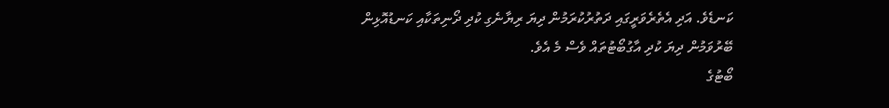ކަނޑެވެ. އަދި އެތެރެވަރީގައި ދަތުރުކުރަމުން ދިޔަ ރިޔާނެގި ކުދި ދޯނިތަކާއި ކަނޑުއޮޅިން ބޭރުވަމުން ދިޔަ ކުދި އާގުބޯޓުތައް ވެސް މެ އެވެ.
ބޯޓުގެ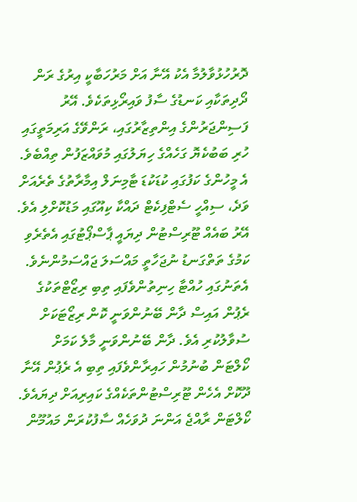ދޮރުހުޅުވާލުމާ އެކު އޭނާ އަށް މަރުހަބާކީ އިރުގެ ރަން ދޯދިތަކާއި ކަނޑުގެ ސާފު ވައިރޯޅިތަކެވެ. އޭރު ފަސިންޖަރުންގެ އިންތިޒާރުގައި، ރަންވޭގެ އަރިމަތީގައި ހުރި ބަބުކެޔޮ ގަހެއްގެ ހިޔަލުގައި މުވައްޒަފުން ތިއްބެވެ. އެ މީހުންގެ ކަފުގައި ކުޑަކުޑަ ޓާމިނަލް އިމާރާތުގެ ތެރެއަށް ވަދެ، ސިއްހީ ސެޓްފިކެޓް ދައްކާ ކިއޫގައި މަޑުކޮށްލި އެވެ. އޭރު ބައެއް ޓޫރިސްޓުން ދިޔައީ ޕާސްޕޯޓުގައި އެތެރެވި ކަމުގެ ތަތްގަނޑު ނުޖަހާތީ މައްސަލަ ޖައްސަމުންނެވެ. އެތަނުގައި ހުއްޓާ ހިނިތުންވެފައި ތިބި ރިޒޯޓްތަކުގެ ރެޕުން އައިސް ދާން ބޭނުންވަނީ ކޮން ރިޒޯޓަކަށް ސުވާލުކުރި އެވެ. ދާން ބޭނުންވަނީ މާލެ ކަމަށް ކޯލްޓަން ބުނުމުން ހައިރާންވެފައި ތިބި އެ ރެޕުން އޭނާ ދޫކޮށް އެހެން ޓޫރިސްޓުންތަކެއްގެ ކައިރިއަށް ދިޔައެވެ.
ކޯލްޓަން ރާއްޖެ އަންނަ ދުވަހެއް ސާފުކުރަން މައުމޫން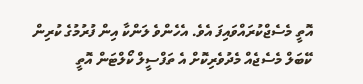އޮތީ މެސެޖްކުރައްވައިފަ އެވެ. އެހެންވެ ލަންކާ އިން ފުރުމުގެ ކުރިން ކޭބަލް މެސެޖެއް މެދުވެރިކޮށް އެ ތަފްސީލް ކޯލްޓަން އޮތީ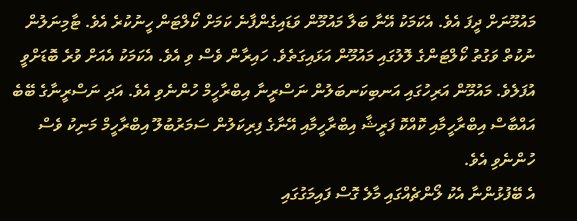މައުމޫނަށް ދީފަ އެވެ. އެކަމަކު އޭނާ ބަލާ މައުމޫން ވަޑައިގެންފާނެ ކަމަށް ކޯލްޓަން ހީނުކުރެ އެވެ. ޓާމިނަލުން ނުކުތް ވަގުތު ކޯލްޓަންގެ ލޮލުގައި މައުމޫން އަޅައިގަތެވެ. ހައިރާން ވެސް ވި އެވެ. އެކަމަކު އެއަށް ވުރެ ބޮޑަށްވީ އުފަލެވެ. މައުމޫން އަރިހުގައި އަނބިކަނބަލުން ނަސްރީނާ އިބްރާހީމް ހުންނެވި އެވެ. އަދި ނަސްރީނާގެ ބޭބެ އައްބާސް އިބްރާހީމާއި ކޮއްކޮ ފަރީޝާ އިބްރާހީމާއި އޭނާގެ ފިރިކަލުން ސަމަރުބުލޫ އިބްރާހީމް މަނިކު ވެސް ހުންނެވި އެވެ.
އެ ބޭފުޅުންނާ އެކު ލޯންޗެއްގައި މާލެ ގޮސް ފައިމަގުގައި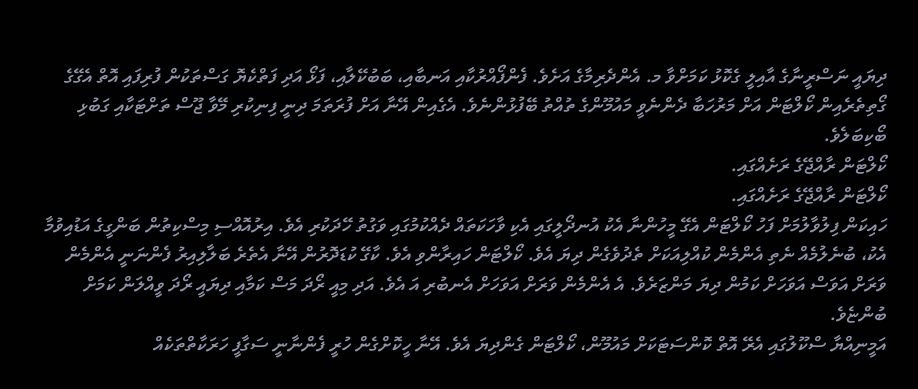ދިޔައީ ނަސްރީނާގެ އާއިލީ ގެކޮޅު ކަމަށްވާ މ. އެންދެރިމާގެ އަށެވެ. ފެންފޯއްރުކާއި އަނބާއި، ބަބުކޭލާއި، ފަޅޯ އަދި ފަތްކެޔޮ ގަސްތަކުން ފުރިފައި އޮތް އެގޭގެ ގޯތިތެރެއިން ކޯލްޓަން އަށް މަރުހަބާ ދެންނެވީ މައުމޫންގެ ތުއްތު ބޭފުޅުންނެވެ. އެގެއިން އޭނާ އަށް ފުރަތަމަ ދިނީ ފިނިކުރި މޭވާ ޖޫސް ތަށްޓަކާއި ގަބުޅި ބޯކިބަލެވެ.
ކޯލްޓަން ރާއްޖޭގެ ރަށެއްގައި.
ކޯލްޓަން ރާއްޖޭގެ ރަށެއްގައި.
ހައިކަން ފިލުވާލުމަށް ފަހު ކޯލްޓަން އެގޭ މީހުންނާ އެކު އުނދޯލީގައި އެކި ވާހަކަތައް ދެއްކުމުގައި ވަގުތު ހޭދަކުރި އެވެ. އިރުއޮއްސި މިސްކިތުން ބަންގީގެ އަޑުއިވުމާ އެކު، ބުނެލުމެއް ނެތި އެންމެން ކުއްލިއަކަށް ތެދުވެގެން ދިޔަ އެވެ. ކޯލްޓަން ހައިރާންވި އެވެ. ކާގޭ ކުޑަދޮރުން އޭނާ އެތެރެ ބަލާލިއިރު ފެންނަނީ އެންމެން ވަރަށް އަވަސް އަވަހަށް ކަމުން ދިޔަ މަންޒަރެވެ. އެ އެންމެން ވަރަށް އަވަހަށް އެނބުރި އަ އެވެ. އަދި މިއީ ރޯދަ މަސް ކަމާއި ދިޔައީ ރޯދަ ވީއްލަން ކަމަށް ބުންޏެވެ.
އަމީނިއްޔާ ސްކޫލުގައި އެރޭ އޮތް ކޮންސަޓަކަށް މައުމޫން، ކޯލްޓަން ގެންދިޔަ އެވެ. އޭނާ ހީކޮށްގެން ހުރީ ފެންނާނީ ސަގާފީ ހަރަކާތްތަކެއް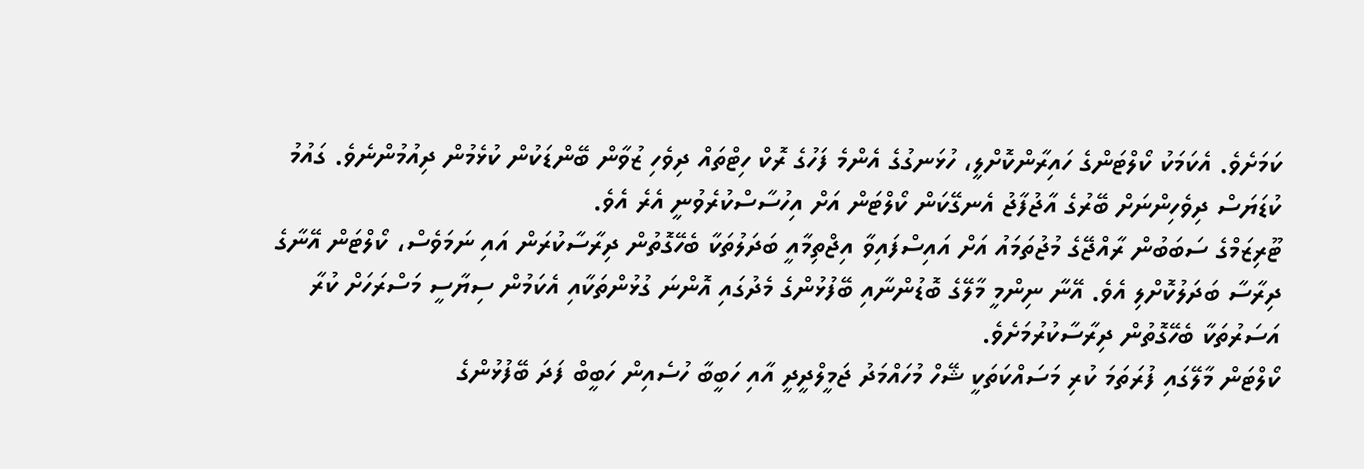ކަމަށެވެ. އެކަމަކު ކޯލްޓަންގެ ހައިރާންކޮށްލީ، ހުޅަނގުގެ އެންމެ ފަހުގެ ރޮކް ހިޓްތައް ދިވެހި ޒުވާން ބޭންޑަކުން ކުޅެމުން ދިއުމުންނެވެ. ގައުމު ކުޑަޔަސް ދިވެހިންނަށް ބޭރުގެ އާޖުފާޖު އެނގޭކަން ކޯލްޓަން އަށް އިހުސާސްކުރެވުނީ އެރެ އެވެ.
ޓޫރިޒަމްގެ ސަބަބުން ރާއްޖޭގެ މުޖުތަމައު އަށް އައިސްފައިވާ އިޖްތިމާއީ ބަދަލުތަކާ ބެހޭގޮތުން ދިރާސާކުރަން އައި ނަމަވެސް، ކޯލްޓަން އޭނާގެ ދިރާސާ ބަދަލުކޮށްލި އެވެ. އޭނާ ނިންމީ މާލޭގެ ބޮޑުންނާއި ބޭފުޅުންގެ މެދުގައި އޮންނަ ގުޅުންތަކާއި އެކަމުން ސިޔާސީ މަސްރަހަށް ކުރާ އަސަރުތަކާ ބެހޭގޮތުން ދިރާސާކުރުމަށެވެ.
ކޯލްޓަން މާލޭގައި ފުރަތަމަ ކުރި މަސައްކަތަކީ ޝޭހް މުހައްމަދު ޖަމީލްދީދީ އާއި ހަބީބާ ހުސެއިން ހަބީބް ފަދަ ބޭފުޅުންގެ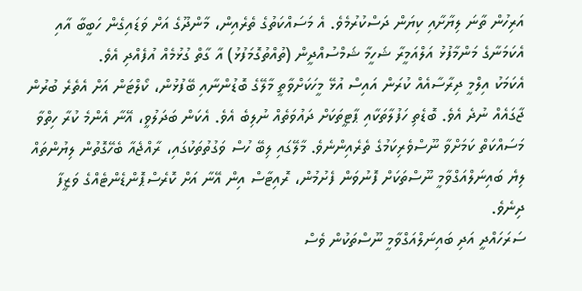އަރިހުން ތާނަ ލިޔާށާއި ކިޔަން ދަސްކުރުމެވެ. އެ މަސައްކަތުގެ ތެރެއިން، މާންދޫގެ އަށް ވަޑައިގެން ހަބީބާ އާއި އެކަމަނާގެ މަންމާފުޅު އަލްއަމީރާ ޝަހީމާ ޝަމްސުއްދީން (ތުއްތުގޮމަފުޅު) އާ ގާތް ގުޅުމެއް އުފެއްދި އެވެ.
އެކަމަކު އިލްމީ ދިރާސާއެއް ކުރަން އައިސް އުޅޭ މީހަކަށްވާތީ މާލޭގެ ބޮޑުންނާއި ބޭފުޅުން، ކޯލްޓަން އަށް އެތެރެ ބުރުން ޖާގައެއް ނުދެ އެވެ. ބޮޑެތި ހަފުލާތަކާއި ޕާޓީތަކަށް ދައުވަތެއް ނުލިބެ އެވެ. އެކަން ބަދަލުވީ، އޭނާ އެންމެ ކުރާ ހިތްވާ މަސައްކަތް ކަމަށްވާ ނޫސްވެރިކަމުގެ ތެރެއިންނެވެ. މާލޭގައި ލިބޭ ހުސް ވަގުތުތަކުގައި، ރާއްޖެއާ ބެހޭގޮތުން ލިޔުންތައް ލިޔެ ބައިނަލްއަގްވާމީ ނޫސްތަކަށް ފޮނުވަން ފެށުމުން، ރޮއިޓާސް އިން އޭނާ އަށް ކޮރެސްޕޮންޑެންޓެއްގެ ވަޒީފާ ދިނެވެ.
ސަރަހައްދީ އަދި ބައިނަލްއަގްވާމީ ނޫސްތަކުން ވެސް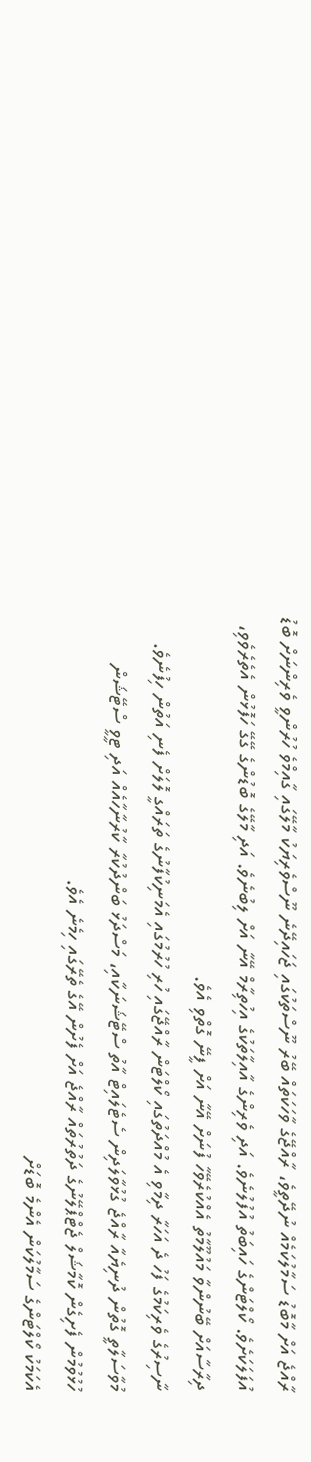ރާއްޖެ އަށް މާބޮޑު ސަމާލުކަމެއް ނުދޭތީވެ، ރާއްޖޭގެ ވާހަކަތައް ބޭރު ނޫސްތަކުގައި ޖަހައިދޭނެ ނޫސްވެރިޔަކު މާލޭގައި ގާއިމްވެ ހުރުންވީ ވެރިންނަށް ބޮޑު އުފަލަކަށެވެ. ކޯލްޓަންގެ ހައިބަތު އުފުލުނެވެ. އަދި ވެރިންގެ އާއިލާތަކުގެ އިހުތިރާމް އޭނާ އަށް ލިބުނެވެ. އަދި މާލޭގެ ބޮޑުންގެ ގޭގޭ ހަފޮޅުން އެތެރެވެވި، ދިރާސާއަށް ބޭނުންވާ މައުލޫމާތު އެއްކުރެވޭހާ ފުނަށް އޭނާ އަށް ފީނޭ ގޮތްވި އެވެ.
ނާސިރުގެ ވެރިކަމުގެ ފަހު ދެ އަހަރާ ދިމާވި އެ މުއްދަތުގައި ކޯލްޓަން ރާއްޖޭގައި ހުރި ހުރުމުގައި އެމަނިކުފާނުގެ ތަރައްގީ ލޮލަށް ފެނި އަތުން ހިފުނެވެ. މުވާސަލާތީ ގޮތުން ދުނިޔެއާ ރާއްޖެ ގުޅުވާލަދިން ސެޓެލައިޓް އާތު ސްޓޭޝަނަކާއި، މަސްދަޅު ބަންދުކުރާ ކާރުނާހާއެއް އަދި ޓީވީ ސްޓޭޝަން ހުޅުވުމުން ފެށިގެން ކޮމާޝަލް ޖެޓްޕްލޭނުގެ ދަތުރުތައް ރާއްޖެ އަށް ފެށުން އޭގެ ތެރޭގައި ހިމެނެ އެވެ.
އެކަމަކު ކޯލްޓަންގެ ސަމާލުކަން އެންމެ ބޮޑަށް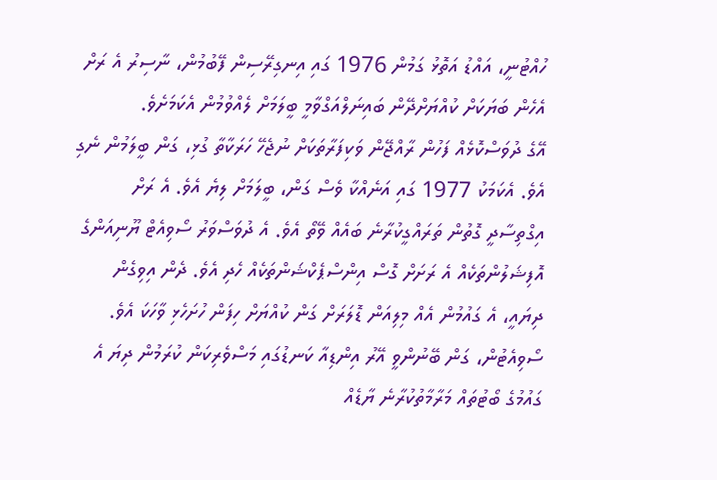ހުއްޓުނީ، އައްޑު އަތޮޅު ގަމުން 1976 ގައި އިނގިރޭސިން ފޭބުމުން، ނާސިރު އެ ރަށް އެހެން ބަޔަކަށް ކުއްޔަށްދޭން ބައިނަލްއަގްވާމީ ބީލަމަށް ލެއްވުމުން އެކަމަށެވެ.
އޭގެ ދުވަސްކޮޅެއް ފަހުން ރާއްޖޭން ވަކިފަރާތަކަށް ނުޖެހޭ ހަރަކާތާ ގުޅި، ގަން ބީލަމުން ނެގި އެވެ. އެކަމަކު 1977 ގައި އަނެއްކާ ވެސް ގަން، ބީލަމަށް ލިޔެ އެވެ. އެ ރަށް އިގްތިސާދީ ގޮތުން ތަރައްގީކުރާނެ ބައެއް ވޭތޯ އެވެ. އެ ދުވަސްވަރު ސޯވިއެޓް ޔޫނިއަންގެ އޮފިޝަލުންތަކެއް އެ ރަށަށް ގޮސް އިންސްޕެކްޝަންތަކެއް ހެދި އެވެ. ދެން އިވިގެން ދިޔައީ، އެ ގައުމުން އެއް މިލިއަން ޑޮލަރަށް ގަން ކުއްޔަށް ހިފަން ހުށަހެޅި ވާހަކަ އެވެ. ސޯވިއެޓުން، ގަން ބޭނުންވީ އޭރު އިންޑިއާ ކަނޑުގައި މަސްވެރިކަން ކުރަމުން ދިޔަ އެ ގައުމުގެ ބޯޓުތައް މަރާމާތުކުރާނެ ޔާޑެއް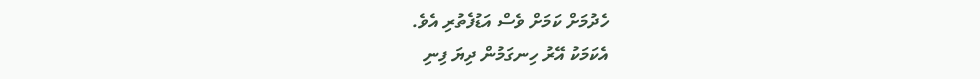ހެދުމަށް ކަމަށް ވެސް އަޑުފެތުރި އެވެ.
އެކަމަކު އޭރު ހިނގަމުން ދިޔަ ފިނި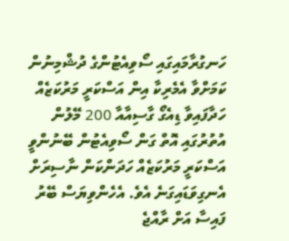ހަނގުރާމައިގައި ސޯވިއެޓުންގެ ދުޝްމިނުން ކަމަށްވާ އެމެރިކާ އިން އަސްކަރީ މަރުކަޒެއް ހަދާފައިވާ ޑިއެގޯ ގާސިއާއާ 200 މޭލުން އުތުރުގައި އޮތް ގަން ސޯވިއެޓުން ބޭނުންވީ އަސްކަރީ މަރުކަޒެއް ހަދަންކަން ނާސިރަށް އެނގިވަޑައިގަނެ އެވެ. އެހެންވިޔަސް ބޭރު ފައިސާ އަށް ރާއްޖެ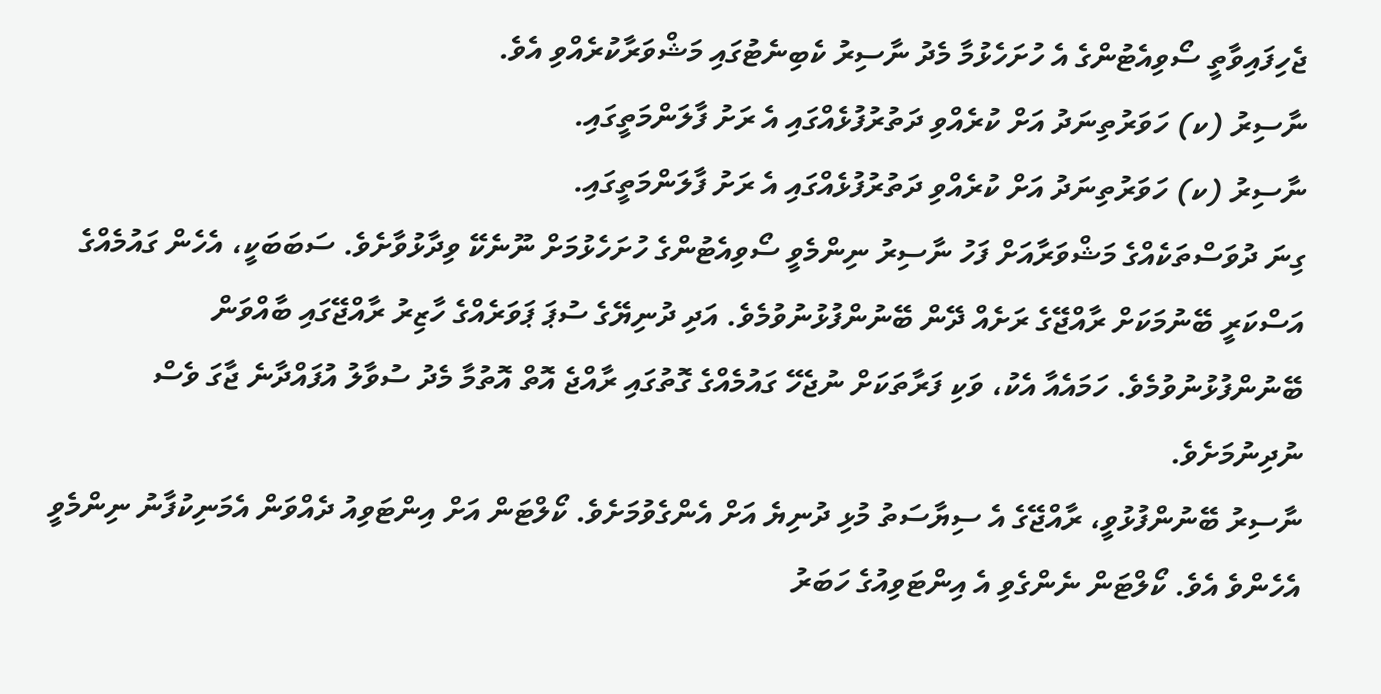ޖެހިފައިވާތީ ސޯވިއެޓުންގެ އެ ހުށަހެޅުމާ މެދު ނާސިރު ކެބިނެޓުގައި މަޝްވަރާކުރެއްވި އެވެ.
ނާސިރު (ކ) ހަވަރުތިނަދު އަށް ކުރެއްވި ދަތުރުފުޅެއްގައި އެ ރަށު ފާލަންމަތީގައި.
ނާސިރު (ކ) ހަވަރުތިނަދު އަށް ކުރެއްވި ދަތުރުފުޅެއްގައި އެ ރަށު ފާލަންމަތީގައި.
ގިނަ ދުވަސްތަކެއްގެ މަޝްވަރާއަށް ފަހު ނާސިރު ނިންމެވީ ސޯވިއެޓުންގެ ހުށަހެޅުމަށް ނޫނެކޭ ވިދާޅުވާށެވެ. ސަބަބަކީ، އެހެން ގައުމެއްގެ އަސްކަރީ ބޭނުމަކަށް ރާއްޖޭގެ ރަށެއް ދޭން ބޭނުންފުޅުނުވުމެވެ. އަދި ދުނިޔޭގެ ސުޕަ ޕަވަރެއްގެ ހާޒިރު ރާއްޖޭގައި ބާއްވަން ބޭނުންފުޅުނުވުމެވެ. ހަމައެއާ އެކު، ވަކި ފަރާތަކަށް ނުޖެހޭ ގައުމެއްގެ ގޮތުގައި ރާއްޖެ އޮތް އޮތުމާ މެދު ސުވާލު އުފައްދާނެ ޖާގަ ވެސް ނުދިނުމަށެވެ.
ނާސިރު ބޭނުންފުޅުވީ، ރާއްޖޭގެ އެ ސިޔާސަތު މުޅި ދުނިޔެ އަށް އެންގެވުމަށެވެ. ކޯލްޓަން އަށް އިންޓަވިއު ދެއްވަން އެމަނިކުފާނު ނިންމެވީ އެހެންވެ އެވެ. ކޯލްޓަން ނެންގެވި އެ އިންޓަވިއުގެ ހަބަރު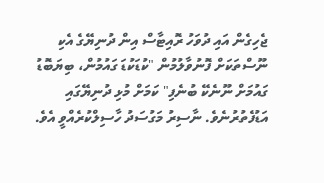ޖެހިގެން އައި ދުވަހު ރޮއިޓާސް އިން ދުނިޔޭގެ އެކި ނޫސްތަކަށް ފޮނުވާލުމުން "ކުޑަކުޑަ ގައުމުން، ބިޔަބޮޑު ގައުމަށް ނޫނެކޭ ބުނެފި" ކަމަށް މުޅި ދުނިޔޭގައި އަޑުފެތުރުނެވެ. ނާސިރު މަގުސަދު ހާސިލްކުރެއްވީ އެވެ.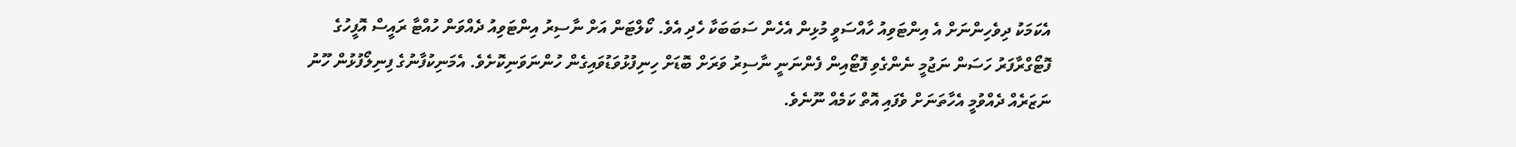އެކަމަކު ދިވެހިންނަށް އެ އިންޓަވިއު ހާއްސަވީ މުޅިން އެހެން ސަބަބަކާ ހެދި އެވެ. ކޯލްޓަން އަށް ނާސިރު އިންޓަވިއު ދެއްވަން ހުއްޓާ ރައީސް އޮފީހުގެ ފޮޓޯގްރާފަރު ހަސަން ނަޖުމީ ނެންގެވި ފޮޓޯއިން ފެންނަނީ ނާސިރު ވަރަށް ބޮޑަށް ހިނިފުޅުވަޑުވައިގެން ހުންނަވަނިކޮށެވެ. އެމަނިކުފާނުގެ ފިނިލޯފުޅުން ހޫނު ނަޒަރެއް ދެއްވުމީ އެހާތަނަށް ވެފައި އޮތް ކަމެއް ނޫނެވެ.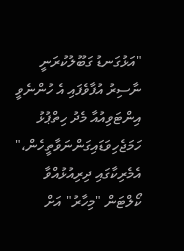"އަޅުގަނޑު ގަބޫލުކުރަނީ ނާސިރު އުފާވެފައި އެ ހުންނެވީ އިންޓަވިއުއާ މެދު ހިތްޕުޅު ހަމަޖެހިވަޑައިގަންނަވާތީހެން،" އެމެރިކާގައި ދިރިއުޅުއްވާ ކޯލްޓަން "މިހާރު" އަށް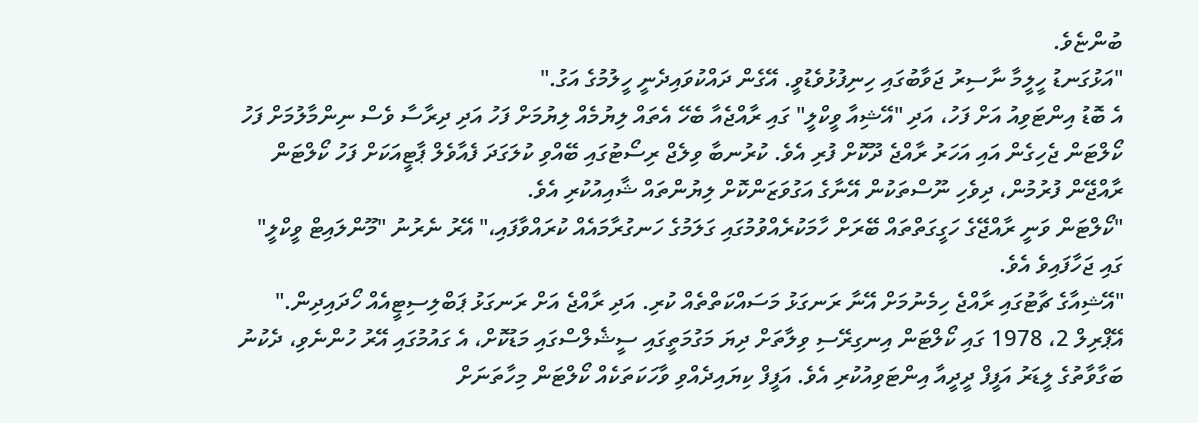ބުންޏެވެ.
"އަޅުގަނޑު ހީލީމާ ނާސިރު ޖަވާބުގައި ހިނިފުޅުވެޑުވީ. އޭގެން ދައްކުވައިދެނީ ހީލުމުގެ އަގު."
އެ ބޮޑު އިންޓަވިއު އަށް ފަހު، އަދި "އޭޝިއާ ވީކްލީ" ގައި ރާއްޖެއާ ބެހޭ އެތައް ލިޔުމެއް ލިޔުމަށް ފަހު އަދި ދިރާސާ ވެސް ނިންމާލުމަށް ފަހު ކޯލްޓަން ޖެހިގެން އައި އަހަރު ރާއްޖެ ދޫކޮށް ފުރި އެވެ. ކުރުނބާ ވިލެޖް ރިސޯޓުގައި ބޭއްވި ކުލަގަދަ ފެއާވެލް ޕާޓީއަކަށް ފަހު ކޯލްޓަން ރާއްޖޭން ފުރުމުން، ދިވެހި ނޫސްތަކުން އޭނާގެ އަގުވަޒަންކޮށް ލިޔުންތައް ޝާއިއުކުރި އެވެ.
"ކޯލްޓަން ވަނީ ރާއްޖޭގެ ހަގީގަތްތައް ބޭރަށް ހާމަކުރެއްވުމުގައި ގަލަމުގެ ހަނގުރާމައެއް ކުރައްވާފައި،" އޭރު ނެރުނު "މޫންލައިޓް ވީކްލީ" ގައި ޖަހާފައިވެ އެވެ.
"އޭޝިއާގެ ޗާޓުގައި ރާއްޖެ ހިމެނުމަށް އޭނާ ރަނގަޅު މަސައްކަތްތެއް ކުރި. އަދި ރާއްޖެ އަށް ރަނގަޅު ޕަބްލިސިޓީއެއް ހޯދައިދިން."
އޭޕްރިލް 2، 1978 ގައި ކޯލްޓަން އިނގިރޭސި ވިލާތަށް ދިޔަ މަގުމަތީގައި ސީޝެލްސްގައި މަޑުކޮށް، އެ ގައުމުގައި އޭރު ހުންނެވި، ދެކުނު ބަގާވާތުގެ ލީޑަރު އަފީފް ދީދީއާ އިންޓަވިއުކުރި އެވެ. އަފީފް ކިޔައިދެއްވި ވާހަކަތަކެއް ކޯލްޓަން މިހާތަނަށް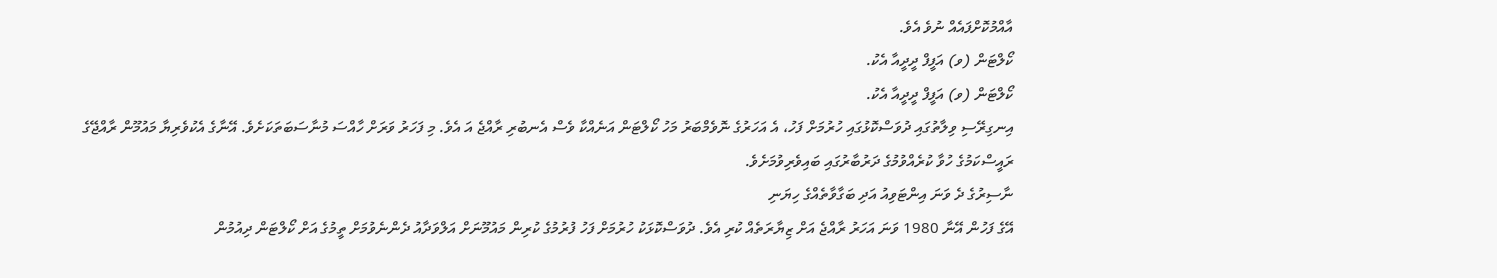އާއްމުކޮށްފައެއް ނުވެ އެވެ.
ކޯލްޓަން (ވ) އަފީފް ދީދީއާ އެކު.
ކޯލްޓަން (ވ) އަފީފް ދީދީއާ އެކު.
އިނގިރޭސި ވިލާތުގައި ދުވަސްކޮޅުގައި ހުރުމަށް ފަހު، އެ އަހަރުގެ ނޮވެމްބަރު މަހު ކޯލްޓަން އަނެއްކާ ވެސް އެނބުރި ރާއްޖެ އަ އެވެ. މި ފަހަރު ވަރަށް ހާއްސަ މުނާސަބަތަކަށެވެ. އޭނާގެ އެކުވެރިޔާ މައުމޫން ރާއްޖޭގެ ރައީސްކަމުގެ ހުވާ ކުރެއްވުމުގެ ދަރުބާރުގައި ބައިވެރިވުމަށެވެ.
ނާސިރުގެ ދެ ވަނަ އިންޓަވިއު އަދި ބަގާވާތެއްގެ ހިޔަނި
އޭގެ ފަހުން އޭނާ 1980 ވަނަ އަހަރު ރާއްޖެ އަށް ޒިޔާރަތެއް ކުރި އެވެ. ދުވަސްކޮޅަކު ހުރުމަށް ފަހު ފުރުމުގެ ކުރިން މައުމޫނަށް އަލްވަދާއު ދެންނެވުމަށް ތީމުގެ އަށް ކޯލްޓަން ދިއުމުން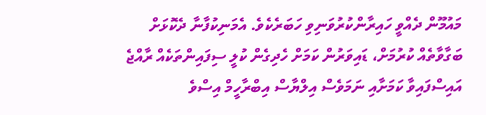މައުމޫން ދެއްވީ ހައިރާންކުރުވަނިވި ހަބަރެކެވެ. އެމަނިކުފާނާ ދެކޮޅަށް ބަގާވާތެއް ކުރުމަށް، ޑައިވަރުން ކަމަށް ހެދިގެން ކުލީ ސިފައިންތަކެއް ރާއްޖެ އައިސްފައިވާ ކަމަށާއި ނަމަވެސް އިލްޔާސް އިބްރާހީމް އިސްވެ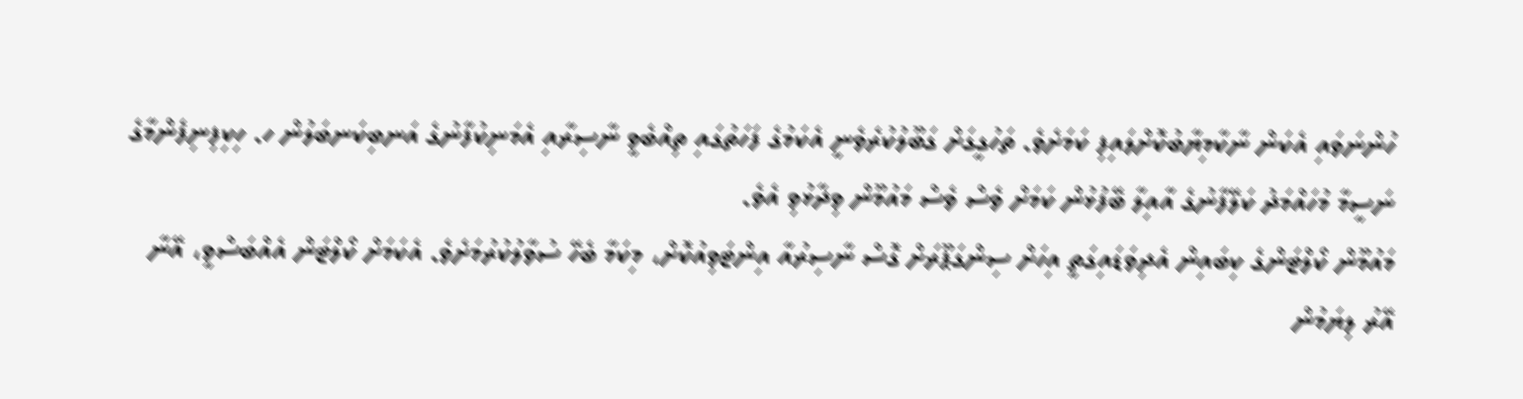ހުންނަވައި އެކަން ނާކާމިޔާބުކޮށްލައިފި ކަމަށެވެ. ތަހުގީގަށް ގަބޫލުކުރެވެނީ އެކަމުގެ ފަހަތުގައި ތިއްބެވީ ނާސިރާއި އެމަނިކުފާނުގެ އަނބިކަނބަލުން ހ. ހިކިފިނިފެންމާގެ ނަސީމާ މުހައްމަދު ކަލޭފާނުގެ އާއިލާ ބޭފުޅުން ކަމަށް ވެސް ވެސް މައުމޫން ވިދާޅުވި އެވެ.
މައުމޫން ކޯލްޓަންގެ ކިބައިން އެދިވަޑައިގަތީ އިހަށް ސިންގަޕޫރަށް ގޮސް ނާސިރުއާ އިންޓަވިއުކޮށް، މިކަމާ ބެހޭ ސުވާލުކުރުމަށެވެ. އެކަމަށް ކޯލްޓަން އެއްބަސްވީ، އޭނާ އޭރު ލިޔަމުން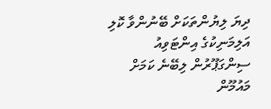ދިޔަ ލިޔުންތަކަށް ބޭނުންވާ ކޮލި އަލިމަނިކުގެ އިންޓަވިއު ސިންގަޕޫރުން ލިބޭނެ ކަމަށް މައުމޫން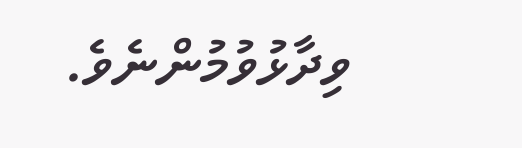ވިދާޅުވުމުންނެވެ.